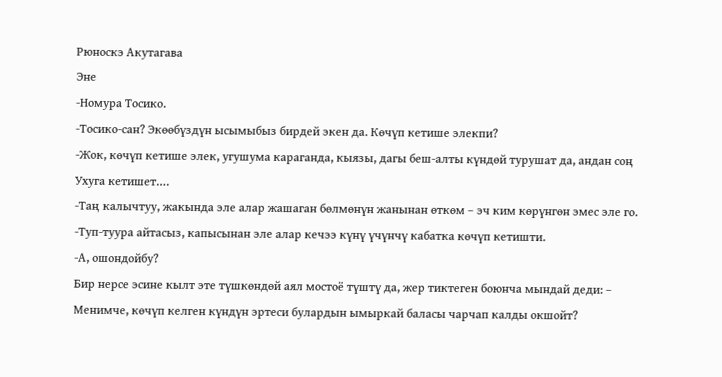Рюноскэ Акутагава
Эне
-Номура Тосико.
-Тосико-сан? Экөөбүздүн ысымыбыз бирдей экен да. Көчүп кетише элекпи?
-Жок, көчүп кетише элек, угушума караганда, кыязы, дагы беш-алты күндөй турушат да, андан соң Ухуга кетишет….
-Таң калычтуу, жакында эле алар жашаган бөлмөнүн жанынан өткөм – эч ким көрүнгөн эмес эле го.
-Туп-туура айтасыз, капысынан эле алар кечээ күнү үчүнчү кабатка көчүп кетишти.
-А, ошондойбу?
Бир нерсе эсине кылт эте түшкөндөй аял мостоё түштү да, жер тиктеген боюнча мындай деди: – Менимче, көчүп келген күндүн эртеси булардын ымыркай баласы чарчап калды окшойт?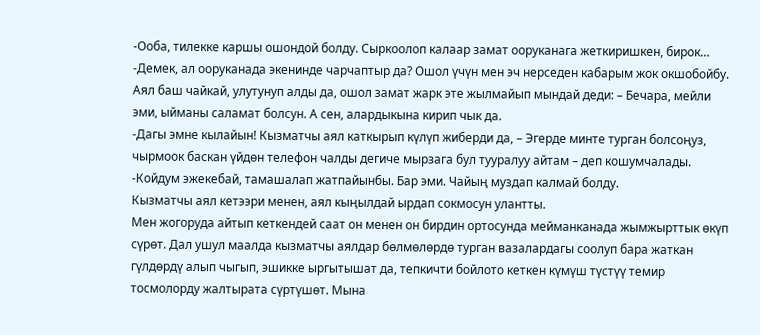-Ооба, тилекке каршы ошондой болду. Сыркоолоп калаар замат ооруканага жеткиришкен, бирок…
-Демек, ал ооруканада экенинде чарчаптыр да? Ошол үчүн мен эч нерседен кабарым жок окшобойбу.
Аял баш чайкай, улутунуп алды да, ошол замат жарк эте жылмайып мындай деди: – Бечара, мейли эми, ыйманы саламат болсун. А сен, алардыкына кирип чык да.
-Дагы эмне кылайын! Кызматчы аял каткырып күлүп жиберди да, – Эгерде минте турган болсоңуз, чырмоок баскан үйдөн телефон чалды дегиче мырзага бул тууралуу айтам – деп кошумчалады.
-Койдум эжекебай, тамашалап жатпайынбы. Бар эми. Чайың муздап калмай болду.
Кызматчы аял кетээри менен, аял кыңылдай ырдап сокмосун улантты.
Мен жогоруда айтып кеткендей саат он менен он бирдин ортосунда мейманканада жымжырттык өкүп сүрөт. Дал ушул маалда кызматчы аялдар бөлмөлөрдө турган вазалардагы соолуп бара жаткан гүлдөрдү алып чыгып, эшикке ыргытышат да, тепкичти бойлото кеткен күмүш түстүү темир тосмолорду жалтырата сүртүшөт. Мына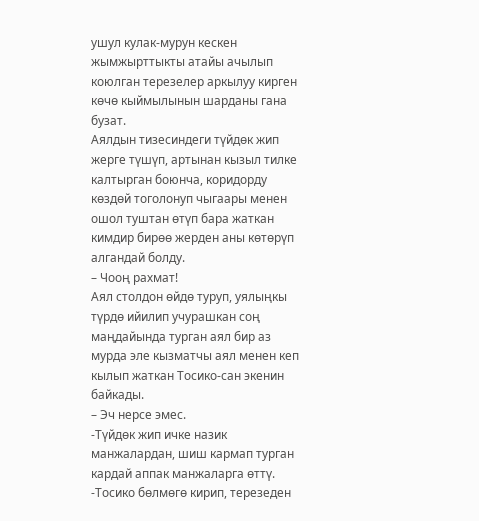ушул кулак-мурун кескен жымжырттыкты атайы ачылып коюлган терезелер аркылуу кирген көчө кыймылынын шарданы гана бузат.
Аялдын тизесиндеги түйдөк жип жерге түшүп, артынан кызыл тилке калтырган боюнча, коридорду көздөй тоголонуп чыгаары менен ошол туштан өтүп бара жаткан кимдир бирөө жерден аны көтөрүп алгандай болду.
– Чооң рахмат!
Аял столдон өйдө туруп, уялыңкы түрдө ийилип учурашкан соң маңдайында турган аял бир аз мурда эле кызматчы аял менен кеп кылып жаткан Тосико-сан экенин байкады.
– Эч нерсе эмес.
-Түйдөк жип ичке назик манжалардан, шиш кармап турган кардай аппак манжаларга өттү.
-Тосико бөлмөгө кирип, терезеден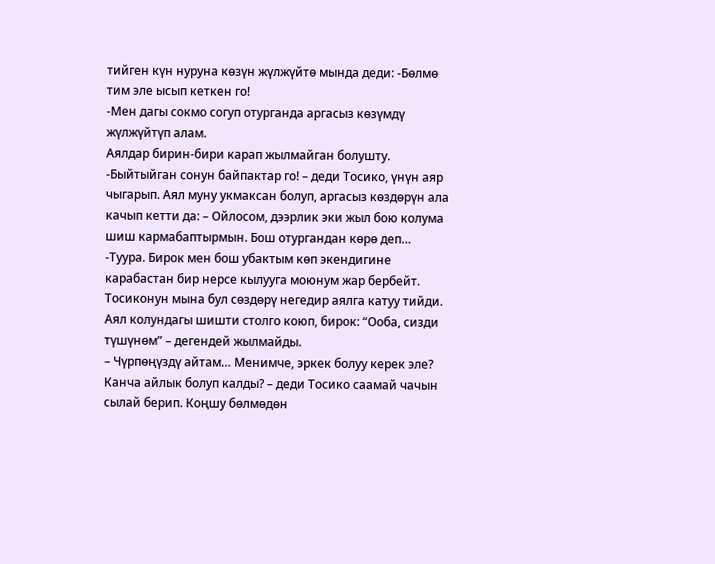тийген күн нуруна көзүн жүлжүйтө мында деди: -Бөлмө тим эле ысып кеткен го!
-Мен дагы сокмо согуп отурганда аргасыз көзүмдү жүлжүйтүп алам.
Аялдар бирин-бири карап жылмайган болушту.
-Быйтыйган сонун байпактар го! – деди Тосико, үнүн аяр чыгарып. Аял муну укмаксан болуп, аргасыз көздөрүн ала качып кетти да: – Ойлосом, дээрлик эки жыл бою колума шиш кармабаптырмын. Бош отургандан көрө деп…
-Туура. Бирок мен бош убактым көп экендигине карабастан бир нерсе кылууга моюнум жар бербейт. Тосиконун мына бул сөздөрү негедир аялга катуу тийди. Аял колундагы шишти столго коюп, бирок: “Ооба, сизди түшүнөм” – дегендей жылмайды.
– Чүрпөңүздү айтам… Менимче, эркек болуу керек эле? Канча айлык болуп калды? – деди Тосико саамай чачын сылай берип. Коңшу бөлмөдөн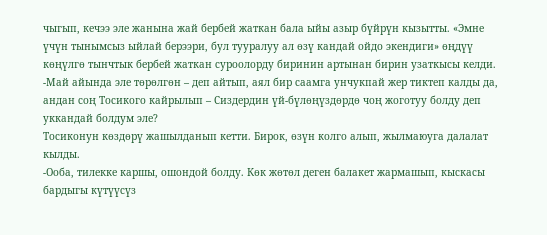чыгып, кечээ эле жанына жай бербей жаткан бала ыйы азыр бүйрүн кызытты. «Эмне үчүн тынымсыз ыйлай берээри, бул тууралуу ал өзү кандай ойдо экендиги» өңдүү көңүлгө тынчтык бербей жаткан суроолорду биринин артынан бирин узаткысы келди.
-Май айында эле төрөлгөн – деп айтып, аял бир саамга унчукпай жер тиктеп калды да, андан соң Тосикого кайрылып – Сиздердин үй-бүлөңүздөрдө чоң жоготуу болду деп уккандай болдум эле?
Тосиконун көздөрү жашылданып кетти. Бирок, өзүн колго алып, жылмаюуга далалат кылды.
-Ооба, тилекке каршы, ошондой болду. Көк жөтөл деген балакет жармашып, кыскасы бардыгы күтүүсүз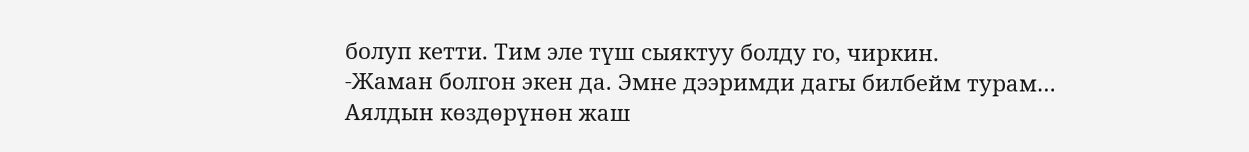болуп кетти. Тим эле түш сыяктуу болду го, чиркин.
-Жаман болгон экен да. Эмне дээримди дагы билбейм турам… Аялдын көздөрүнөн жаш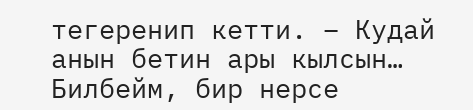тегеренип кетти. – Кудай анын бетин ары кылсын… Билбейм, бир нерсе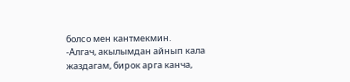болсо мен кантмекмин.
-Алгач, акылымдан айнып кала жаздагам, бирок арга канча,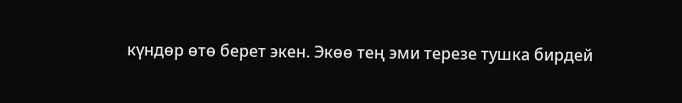күндөр өтө берет экен. Экөө тең эми терезе тушка бирдей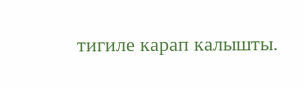тигиле карап калышты.